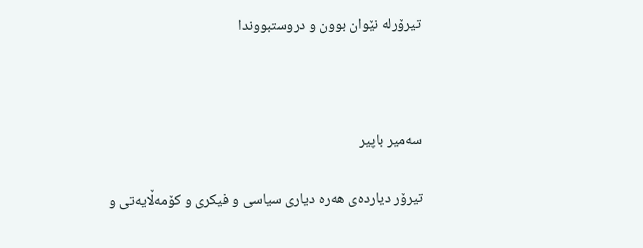تیرۆرله‌ نێوان بوون و دروستبووندا



سه‌میر باپیر

تیرۆر دیارده‌ى هه‌ره‌ دیارى سیاسی و فیكرى و كۆمه‌ڵایه‌تى و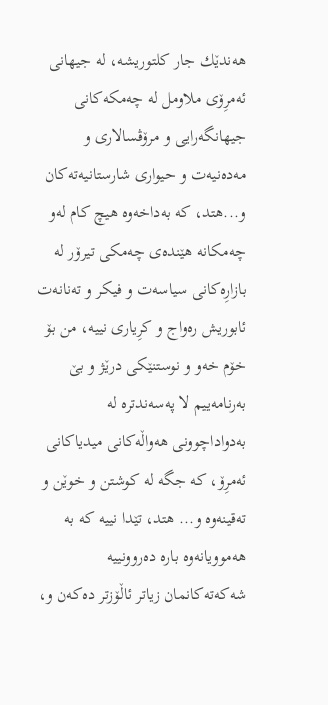هه‌ندێك جار كلتوریشه‌، له‌ جیهانی ئه‌مرِۆی ملاومل له‌ چه‌مكه‌كانى جیهانگه‌رایی و مرۆڤسالاری و مه‌ده‌نیه‌ت و حیوارى شارستانیه‌ته‌كان و...هتد، كه‌ به‌داخه‌وه‌ هیچ كام له‌و چه‌مكانه‌ هێنده‌ى چه‌مكی تیرۆر له‌ بازارِه‌كانى سیاسه‌ت و فیكر و ته‌نانه‌ت ئابوریش ره‌واج و كرِیارى نییه‌، من بۆ خۆم خه‌و و نوستنێكی درێژ و بێ به‌رنامه‌ییم لا په‌سه‌ندتره‌ له‌ به‌دواداچوونى هه‌واڵه‌كانى میدیاكانى ئه‌مرِۆ، كه‌ جگه‌ له‌ كوشتن و خوێن و ته‌قینه‌وه‌ و... هتد، تێدا نییه‌ كه‌ به‌ هه‌موویانه‌وه‌ باره‌ ده‌روونییه‌ شه‌كه‌ته‌كانمان زیاتر ئاڵۆزتر ده‌كه‌ن و،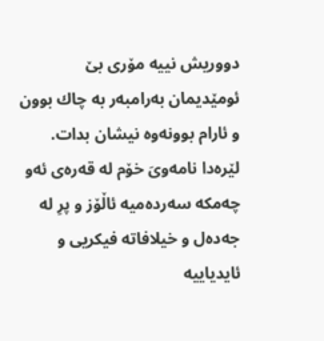دووریش نییه‌ مۆرى بێ ئومێدیمان به‌رامبه‌ر به‌ چاك بوون و ئارام بوونه‌وه‌ نیشان بدات.
لێره‌دا نامه‌وىَ خۆم له‌ قه‌ره‌ى ئه‌و چه‌مكه‌ سه‌رده‌میه‌ ئاڵۆز و پرِ له‌ جه‌ده‌ل و خیلافاته‌ فیكریى و ئایدیاییه‌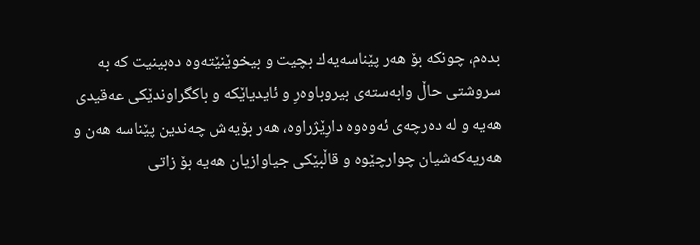بده‌م، چونكه‌ بۆ هه‌ر پێناسه‌یه‌ك بچیت و بیخوێنێته‌وه‌ ده‌بینیت كه‌ به‌ سروشتى حاڵ وابه‌سته‌ى بیروباوه‌رِ و ئایدیاێكه‌ و باكگراوندێكی عه‌قیدی هه‌یه‌ و له‌ ده‌رچه‌ى ئه‌وه‌وه‌ دارِێژراوه‌، هه‌ر بۆیه‌ش چه‌ندین پێناسه‌ هه‌ن و هه‌ریه‌كه‌شیان چوارچێوه‌ و قاڵبێكى جیاوازیان هه‌یه‌ بۆ زاتى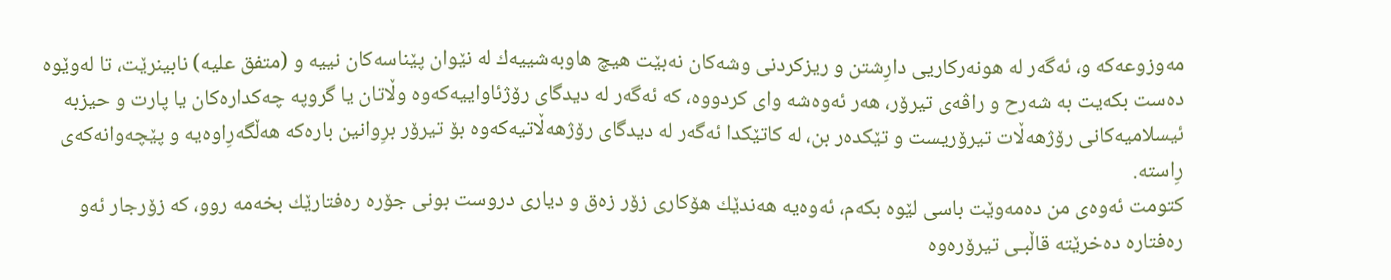مه‌وزوعه‌كه‌ و، ئه‌گه‌ر له‌ هونه‌ركاریى دارِشتن و ریزكردنى وشه‌كان نه‌بێت هیچ هاوبه‌شییه‌ك له‌ نێوان پێناسه‌كان نییه‌ و (متفق علیه) نابینرێت، تا له‌وێوه‌ ده‌ست بكه‌یت به‌ شه‌رح و راڤه‌ى تیرۆر، هه‌ر ئه‌وه‌شه‌ واى كردووه‌، كه‌ ئه‌گه‌ر له‌ دیدگاى رۆژئاواییه‌كه‌وه‌ وڵاتان یا گروپه‌ چه‌كداره‌كان یا پارت و حیزبه‌ ئیسلامیه‌كانى رۆژهه‌ڵات تیرۆریست و تێكده‌ر بن، له‌ كاتێكدا ئه‌گه‌ر له‌ دیدگاى رۆژهه‌ڵاتیه‌كه‌وه‌ بۆ تیرۆر برِوانین باره‌كه‌ هه‌ڵگه‌رِاوه‌یه‌ و پێچه‌وانه‌كه‌ى رِاسته‌.
كتومت ئه‌وه‌ى من ده‌مه‌وێت باسی لێوه‌ بكه‌م، ئه‌وه‌یه‌ هه‌ندێك هۆكارى زۆر زه‌ق و دیارى دروست بونى جۆره‌ ره‌فتارێك بخه‌مه‌ روو، كه‌ زۆرجار ئه‌و ره‌فتاره‌ ده‌خرێته‌ قاڵبـی تیرۆره‌وه‌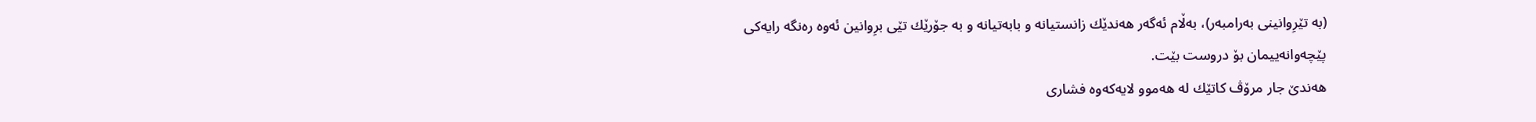(به‌ تێرِوانینی به‌رامبه‌ر)، به‌ڵام ئه‌گه‌ر هه‌ندێك زانستیانه‌ و بابه‌تیانه‌ و به‌ جۆرێك تێی برِوانین ئه‌وه‌ ره‌نگه‌ رایه‌كی پێچه‌وانه‌ییمان بۆ دروست بێت.
هه‌ندێ جار مرۆڤ كاتێك له‌ هه‌موو لایه‌كه‌وه‌ فشارى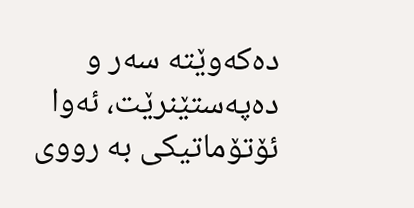ده‌كه‌وێته‌ سه‌ر و ده‌په‌ستێنرێت، ئه‌وا ئۆتۆماتیكی به‌ رووى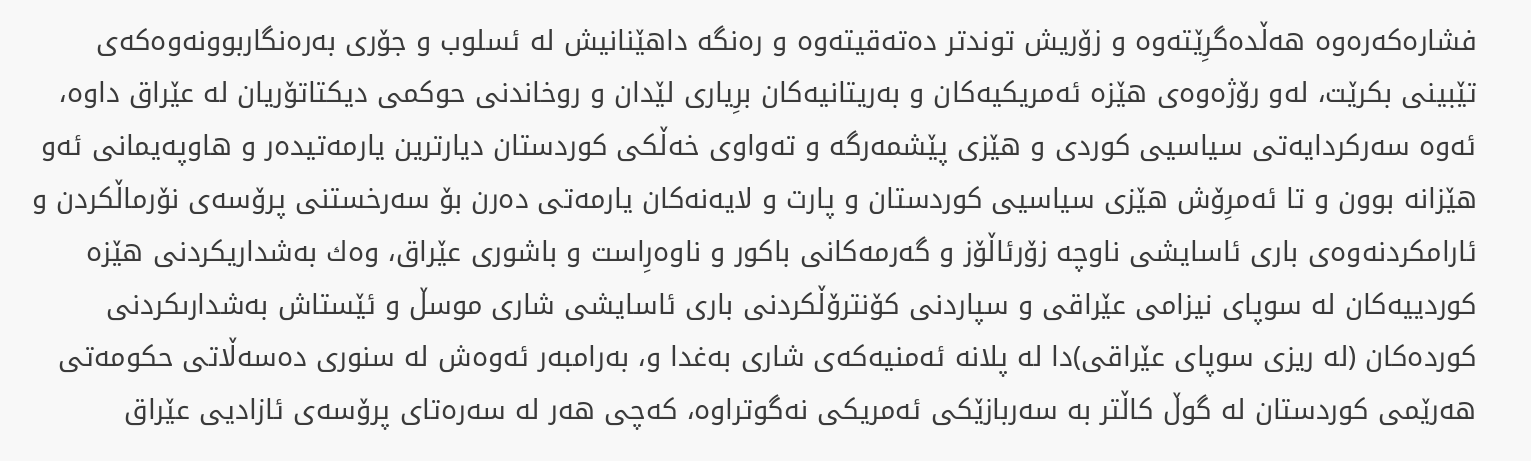فشاره‌كه‌ره‌وه‌ هه‌ڵده‌گرِێته‌وه‌ و زۆریش توندتر ده‌ته‌قیته‌وه‌ و ره‌نگه‌ داهێنانیش له‌ ئسلوب و جۆرى به‌ره‌نگاربوونه‌وه‌كه‌ى تێبینى بكرێت، له‌و رۆژه‌وه‌ى هێزه‌ ئه‌مریكیه‌كان و به‌ریتانیه‌كان برِیارى لێدان و روخاندنی حوكمی دیكتاتۆریان له‌ عێراق داوه‌، ئه‌وه‌ سه‌ركردایه‌تى سیاسیی كوردى و هێزی پێشمه‌رگه‌ و ته‌واوى خه‌ڵكی كوردستان دیارترین یارمه‌تیده‌ر و هاوپه‌یمانى ئه‌و هێزانه‌ بوون و تا ئه‌مرِۆش هێزی سیاسیی كوردستان و پارت و لایه‌نه‌كان یارمه‌تى ده‌رن بۆ سه‌رخستنى پرۆسه‌ى نۆرماڵكردن و ئارامكردنه‌وه‌ى بارى ئاسایشی ناوچه‌ زۆرئاڵۆز و گه‌رمه‌كانى باكور و ناوه‌رِاست و باشورى عێراق، وه‌ك به‌شداریكردنى هێزه‌ كوردییه‌كان له‌ سوپاى نیزامى عێراقی و سپاردنى كۆنترۆڵكردنى بارى ئاسایشی شارى موسڵ و ئێستاش به‌شدارىكردنى كورده‌كان (له‌ ریزى سوپاى عێراقی)دا له‌ پلانه‌ ئه‌منیه‌كه‌ى شارى به‌غدا و، به‌رامبه‌ر ئه‌وه‌ش له‌ سنورى ده‌سه‌ڵاتی حكومه‌تى هه‌رێمی كوردستان له‌ گوڵ كاڵتر به‌ سه‌ربازێكی ئه‌مریكی نه‌گوتراوه‌، كه‌چی هه‌ر له‌ سه‌ره‌تاى پرۆسه‌ى ئازادیى عێراق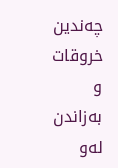چه‌ندین خروقات و به‌زاندن له‌و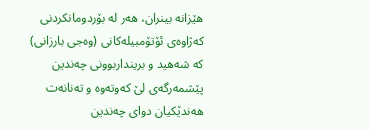هێزانه‌ بینران، هه‌ر له‌ بۆردومانكردنى كه‌ژاوه‌ى ئۆتۆمبیله‌كانى (وه‌جی بارزانى) كه‌ شه‌هید و برینداربوونى چه‌ندین پێشمه‌رگه‌ى لێ كه‌وته‌وه‌ و ته‌نانه‌ت هه‌ندێكیان دواى چه‌ندین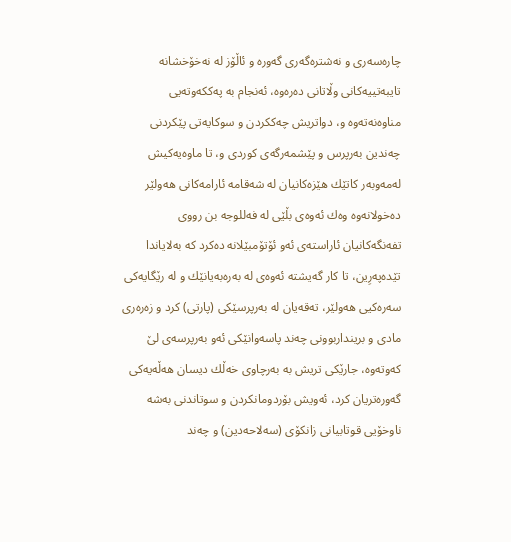چاره‌سه‌رى و نه‌شتره‌گه‌رى گه‌وره‌ و ئاڵۆز له‌ نه‌خۆخشانه‌ تایبه‌تییه‌كانى وڵاتانی ده‌ره‌وه‌، ئه‌نجام به‌ په‌ككه‌وته‌یی مناوه‌نه‌ته‌وه‌ و، دواتریش چه‌ككردن و سوكایه‌تى پێكردنى چه‌ندین به‌رپرس و پێشمه‌رگه‌ى كوردى و، تا ماوه‌یه‌كیش له‌مه‌وبه‌ر كاتێك هێزه‌كانیان له‌ شه‌قامه‌ ئارامه‌كانى هه‌ولێر ده‌خولانه‌وه‌ وه‌ك ئه‌وه‌ى بڵێی له‌ فه‌للوجه‌ بن رووى تفه‌نگه‌كانیان ئاراسته‌ى ئه‌و ئۆتۆمبێلانه‌ ده‌كرد كه‌ به‌لایاندا تێده‌په‌رِین، تا كار گه‌یشته‌ ئه‌وه‌ى له‌ به‌ره‌به‌یانێك و له‌ رێگایه‌كی سه‌ره‌كیی هه‌ولێر، ته‌قه‌یان له‌ به‌رپرسێكی (پارتى) كرد و زه‌ره‌رى مادى و برینداربوونى چه‌ند پاسه‌وانێكی ئه‌و به‌رپرسه‌ى لێ كه‌وته‌وه‌، جارێكی تریش به‌ به‌رچاوى خه‌ڵك دیسان هه‌ڵه‌یه‌كی گه‌وره‌تریان كرد، ئه‌ویش بۆردومانكردن و سوتاندنی به‌شه‌ ناوخۆیی قوتابیانی زانكۆى (سه‌لاحه‌دین) و چه‌ند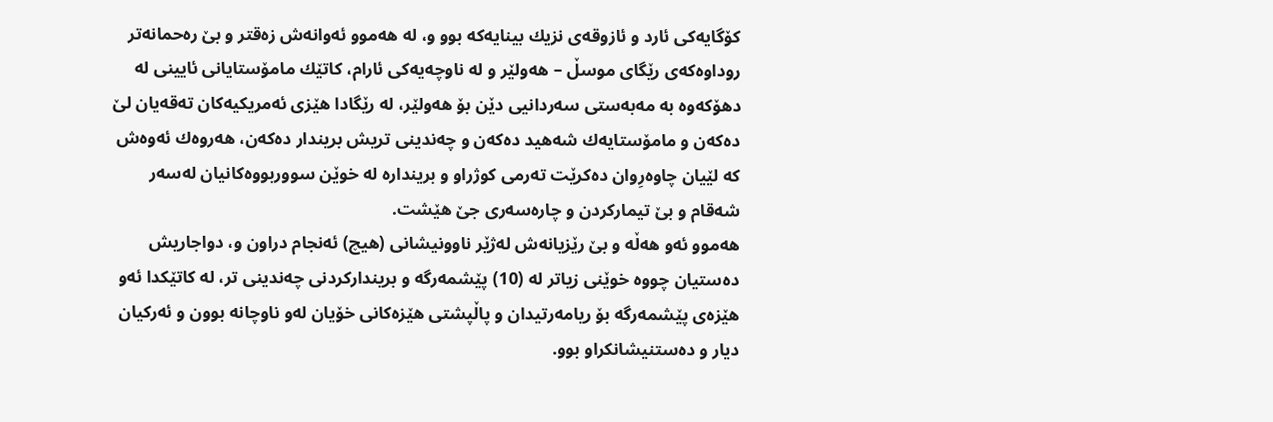كۆگایه‌كی ئارد و ئازوقه‌ى نزیك بینایه‌كه‌ بوو و، له‌ هه‌موو ئه‌وانه‌ش زه‌قتر و بێ ره‌حمانه‌تر روداوه‌كه‌ى رێگاى موسڵ – هه‌ولێر و له‌ ناوچه‌یه‌كی ئارام، كاتێك مامۆستایانی ئایینى له‌ دهۆكه‌وه‌ به‌ مه‌به‌ستى سه‌ردانیى دێن بۆ هه‌ولێر، له‌ رێگادا هێزى ئه‌مریكیه‌كان ته‌قه‌یان لێ ده‌كه‌ن و مامۆستایه‌ك شه‌هید ده‌كه‌ن و چه‌ندینى تریش بریندار ده‌كه‌ن، هه‌روه‌ك ئه‌وه‌ش كه‌ لێیان چاوه‌رِوان ده‌كرێت ته‌رمى كوژراو و برینداره‌ له‌ خوێن سووربووه‌كانیان له‌سه‌ر شه‌قام و بێ تیماركردن و چاره‌سه‌رى جێ هێشت.
هه‌موو ئه‌و هه‌ڵه‌ و بێ رێزیانه‌ش له‌ژێر ناوونیشانی (هیچ) ئه‌نجام دراون و، دواجاریش ده‌ستیان چووه‌ خوێنى زیاتر له‌ (10) پێشمه‌رگه‌ و برینداركردنى چه‌ندینى تر، له‌ كاتێكدا ئه‌و هێزه‌ى پێشمه‌رگه‌ بۆ ریامه‌رتیدان و پاڵپشتى هێزه‌كانى خۆیان له‌و ناوچانه‌ بوون و ئه‌ركیان دیار و ده‌ستنیشانكراو بوو.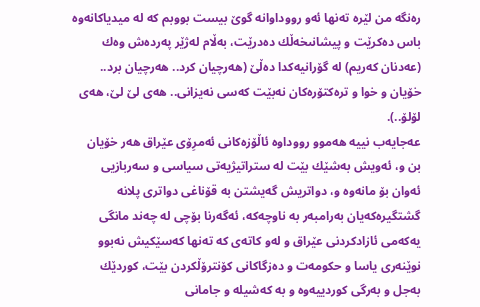ره‌نگه‌ من لێره‌ ته‌نها ئه‌و رووداوانه‌ گوێ بیست بووبم كه‌ له‌ میدیاكانه‌وه‌ باس ده‌كرێت و پیشانىخه‌ڵك ده‌درێت، به‌ڵام له‌ژێر په‌رده‌ش وه‌ك (عه‌دنان كه‌ریم) له‌ گۆرانیه‌كدا ده‌ڵێ (هه‌رچیان كرد.. هه‌رچیان برد.. خۆیان و خوا و تره‌كتۆره‌كان نه‌بێت كه‌سی نه‌یزانى.. هه‌ى لێ لێ، هه‌ی لۆلۆ..).
عه‌جایه‌ب نییه‌ هه‌موو رووداوه‌ ئاڵۆزه‌كانى ئه‌مرِۆی عێراق هه‌ر خۆیان بن و، ئه‌ویش به‌شێك بێت له‌ ستراتیژیه‌تى سیاسی و سه‌ربازیی ئه‌وان بۆ مانه‌وه‌ و، دواتریش گه‌یشتن به‌ قۆناغی دواترى پلانه‌ گشتگیره‌كه‌یان به‌رامبه‌ر به‌ ناوچه‌كه‌، ئه‌گه‌رنا بۆچی له‌ چه‌ند مانگی یه‌كه‌مى ئازادكردنى عێراق و له‌و كاته‌ى كه‌ ته‌نها كه‌سێكیش نه‌بوو نوێنه‌رى یاسا و حكومه‌ت و ده‌زگاكانى كۆنترۆڵكردن بێت، كوردێك به‌جل و به‌رگى كوردییه‌وه‌ و به‌ كه‌شیله‌ و جامانى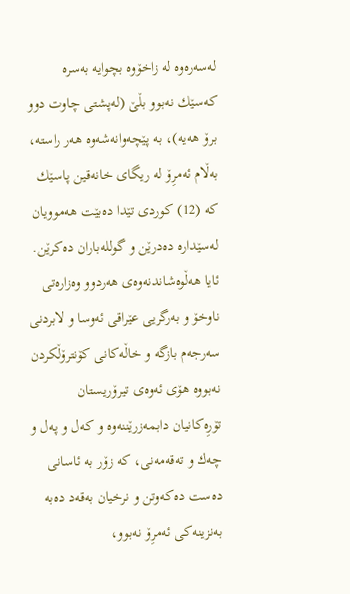له‌سه‌ره‌وه‌ له‌ زاخۆوه‌ بچوایه‌ به‌سره‌ كه‌سێك نه‌بوو بڵێ (له‌پشتى چاوت دوو برۆ هه‌یه‌)، به‌ پێچه‌وانه‌شه‌وه‌ هه‌ر راسته‌، به‌ڵام ئه‌مرِۆ له‌ ریگاى خانه‌قین پاسێك كه‌ (12) كوردى تێدا ده‌بێت هه‌موویان له‌سێداره‌ ده‌درێن و گولله‌باران ده‌كرێن.
ئایا هه‌ڵوه‌شاندنه‌وه‌ى هه‌ردوو وه‌زاره‌تى ناوخۆ و به‌رگریى عێراقی ئه‌وسا و لابردنى سه‌رجه‌م بازگه‌ و خاڵه‌كانى كۆنترۆڵكردن نه‌بووه‌ هۆى ئه‌وه‌ى تیرۆریستان تۆرِه‌كانیان دابمه‌زرێننه‌وه‌ و كه‌ل و په‌ل و چه‌ك و ته‌قه‌مه‌نى، كه‌ زۆر به‌ ئاسانی ده‌ست ده‌كه‌وتن و نرخیان به‌قه‌د ده‌به‌ به‌نزینه‌كی ئه‌مرِۆ نه‌بوو،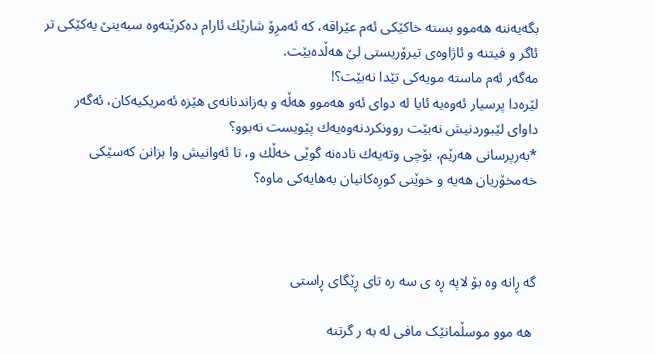بگه‌یه‌ننه‌ هه‌موو بسته‌ خاكێكى ئه‌م عێراقه‌، كه‌ ئه‌مرِۆ شارێك ئارام ده‌كرێته‌وه‌ سبه‌ینێ یه‌كێكى تر ئاگر و فیتنه‌ و ئاژاوه‌ى تیرۆریستى لێ هه‌ڵده‌بێت.
مه‌گه‌ر ئه‌م ماسته‌ مویه‌كی تێدا نه‌بێت؟!
لێره‌دا پرسیار ئه‌وه‌یه‌ ئایا له‌ دواى ئه‌و هه‌موو هه‌ڵه‌ و به‌زاندنانه‌ى هێزه‌ ئه‌مریكیه‌كان، ئه‌گه‌ر داواى لێبوردنیش نه‌بێت روونكردنه‌وه‌یه‌ك پێویست نه‌بوو؟
*به‌رپرسانی هه‌رێم، بۆچی وته‌یه‌ك ناده‌نه‌ گوێی خه‌ڵك و، تا ئه‌وانیش وا بزانن كه‌سێكی خه‌مخۆریان هه‌یه‌ و خوێنی كورِه‌كانیان به‌هایه‌كی ماوه‌؟



گه ڕانه وه بۆ لاپه ڕه ی سه ره تای ڕێگای ڕاستی

 هه موو موسڵمانێک مافی له به ر گرتنه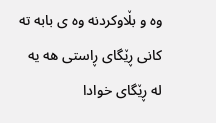وه و بڵاوکردنه وه ی بابه ته کانی ڕێگای ڕاستی هه یه  له ڕێگای خوادا